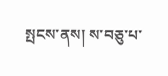སྤངས་ནས། ས་བཅུ་པ་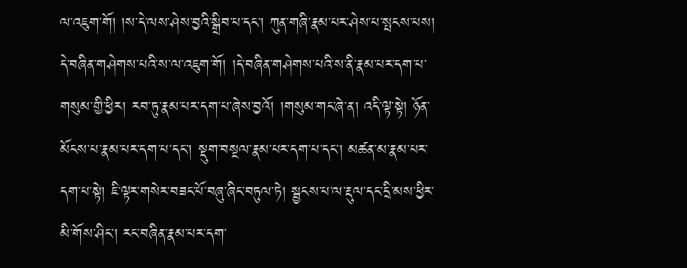ལ་འཇུག་གོ། །ས་དེ་ལས་ཤེས་བྱའི་སྒྲིབ་པ་དང་། ཀུན་གཞི་རྣམ་པར་ཤེས་པ་སྤངས་པས། དེ་བཞིན་གཤེགས་པའི་ས་ལ་འཇུག་གོ། །དེ་བཞིན་གཤེགས་པའི་ས་ནི་རྣམ་པར་དག་པ་གསུམ་གྱི་ཕྱིར། རབ་ཏུ་རྣམ་པར་དག་པ་ཞེས་བྱའོ། །གསུམ་གང་ཞེ་ན། འདི་ལྟ་སྟེ། ཉོན་མོངས་པ་རྣམ་པར་དག་པ་དང་། སྡུག་བསྔལ་རྣམ་པར་དག་པ་དང་། མཚན་མ་རྣམ་པར་དག་པ་སྟེ། ཇི་ལྟར་གསེར་བཟང་པོ་བཞུ་ཞིང་བཏུལ་ཏེ། སྦྱངས་པ་ལ་རྡུལ་དང་དྲི་མས་ཕྱིར་མི་གོས་ཤིང་། རང་བཞིན་རྣམ་པར་དག་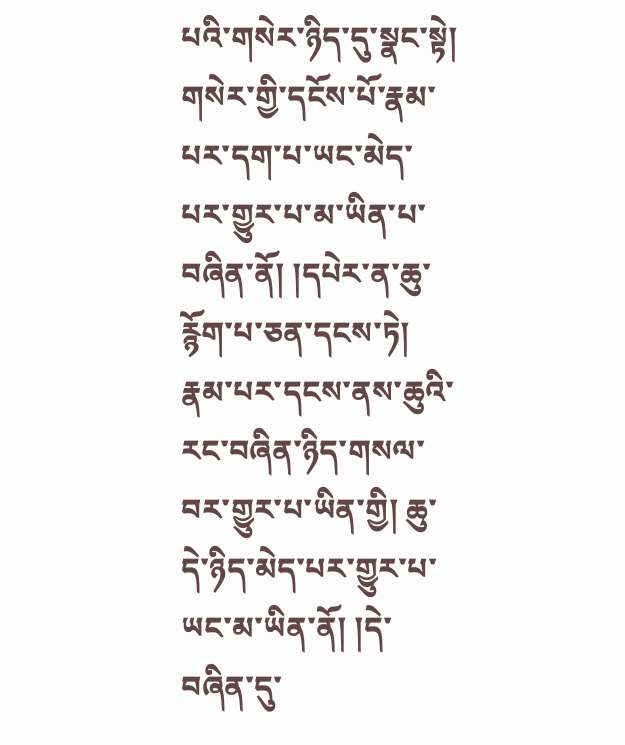པའི་གསེར་ཉིད་དུ་སྣང་སྟེ། གསེར་གྱི་དངོས་པོ་རྣམ་པར་དག་པ་ཡང་མེད་པར་གྱུར་པ་མ་ཡིན་པ་བཞིན་ནོ། །དཔེར་ན་ཆུ་རྙོག་པ་ཅན་དངས་ཏེ། རྣམ་པར་དངས་ནས་ཆུའི་རང་བཞིན་ཉིད་གསལ་བར་གྱུར་པ་ཡིན་གྱི། ཆུ་དེ་ཉིད་མེད་པར་གྱུར་པ་ཡང་མ་ཡིན་ནོ། །དེ་བཞིན་དུ་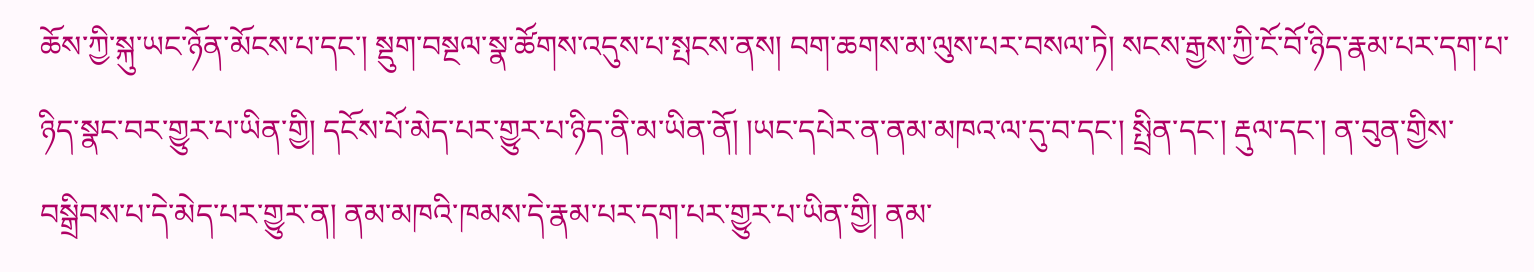ཆོས་ཀྱི་སྐུ་ཡང་ཉོན་མོངས་པ་དང་། སྡུག་བསྔལ་སྣ་ཚོགས་འདུས་པ་སྤངས་ནས། བག་ཆགས་མ་ལུས་པར་བསལ་ཏེ། སངས་རྒྱས་ཀྱི་ངོ་བོ་ཉིད་རྣམ་པར་དག་པ་ཉིད་སྣང་བར་གྱུར་པ་ཡིན་གྱི། དངོས་པོ་མེད་པར་གྱུར་པ་ཉིད་ནི་མ་ཡིན་ནོ། །ཡང་དཔེར་ན་ནམ་མཁའ་ལ་དུ་བ་དང་། སྤྲིན་དང་། རྡུལ་དང་། ན་བུན་གྱིས་བསྒྲིབས་པ་དེ་མེད་པར་གྱུར་ན། ནམ་མཁའི་ཁམས་དེ་རྣམ་པར་དག་པར་གྱུར་པ་ཡིན་གྱི། ནམ་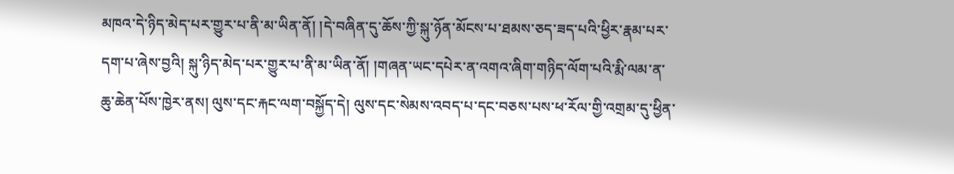མཁའ་དེ་ཉིད་མེད་པར་གྱུར་པ་ནི་མ་ཡིན་ནོ། །དེ་བཞིན་དུ་ཆོས་ཀྱི་སྐུ་ཉོན་མོངས་པ་ཐམས་ཅད་ཟད་པའི་ཕྱིར་རྣམ་པར་དག་པ་ཞེས་བྱའི། སྐུ་ཉིད་མེད་པར་གྱུར་པ་ནི་མ་ཡིན་ནོ། །གཞན་ཡང་དཔེར་ན་འགའ་ཞིག་གཉིད་ལོག་པའི་རྨི་ལམ་ན་ཆུ་ཆེན་པོས་ཁྱེར་ནས། ལུས་དང་རྐང་ལག་བསྐྱོད་དེ། ལུས་དང་སེམས་འབད་པ་དང་བཅས་པས་ཕ་རོལ་གྱི་འགྲམ་དུ་ཕྱིན་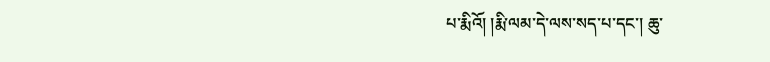པ་རྨིའོ། །རྨི་ལམ་དེ་ལས་སད་པ་དང་། ཆུ་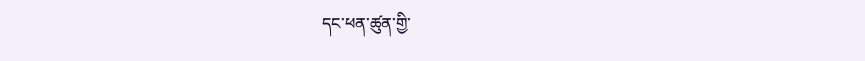དང་ཕན་ཚུན་གྱི་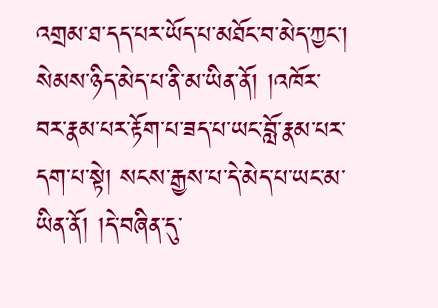འགྲམ་ཐ་དད་པར་ཡོད་པ་མཐོང་བ་མེད་ཀྱང་། སེམས་ཉིད་མེད་པ་ནི་མ་ཡིན་ནོ། །འཁོར་བར་རྣམ་པར་རྟོག་པ་ཟད་པ་ཡང་བློ་རྣམ་པར་དག་པ་སྟེ། སངས་རྒྱས་པ་དེ་མེད་པ་ཡང་མ་ཡིན་ནོ། །དེ་བཞིན་དུ་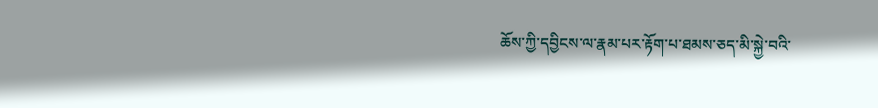ཆོས་ཀྱི་དབྱིངས་ལ་རྣམ་པར་རྟོག་པ་ཐམས་ཅད་མི་སྐྱེ་བའི་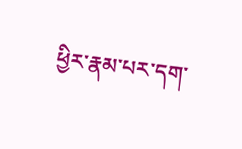ཕྱིར་རྣམ་པར་དག་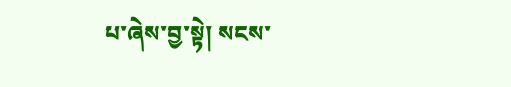པ་ཞེས་བྱ་སྟེ། སངས་